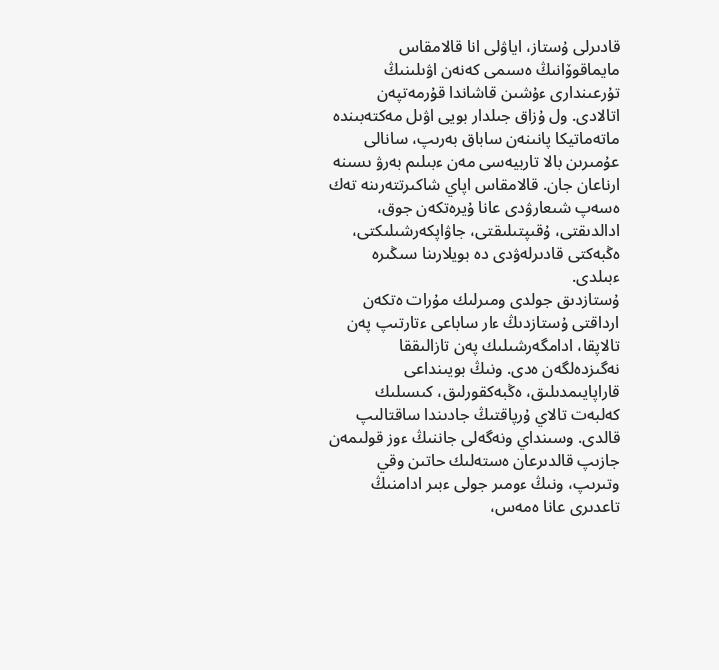قادىرلى ۇستاز، اياۋلى انا قالامقاس مايماقوۆانىڭ ەسىمى كەنەن اۋىلىنىڭ تۇرعىندارى ءۇشىن قاشاندا قۇرمەتپەن اتالادى. ول ۇزاق جىلدار بويى اۋىل مەكتەبىندە ماتەماتيكا پانىنەن ساباق بەرىپ، سانالى عۇمىرىن بالا تاربيەسى مەن ءبىلىم بەرۋ ىسىنە ارناعان جان. قالامقاس اپاي شاكىرتتەرىنە تەك ەسەپ شىعارۋدى عانا ۇيرەتكەن جوق، ادالدىقتى، ۇقىپتىلىقتى، جاۋاپكەرشىلىكتى، ەڭبەكتى قادىرلەۋدى دە بويلارىنا سىڭىرە ءبىلدى.
ۇستازدىق جولدى ومىرلىك مۇرات ەتكەن ارداقتى ۇستازدىڭ ءار ساباعى ءتارتىپ پەن تالاپقا، ادامگەرشىلىك پەن تازالىققا نەگىزدەلگەن ەدى. ونىڭ بويىنداعى قاراپايىمدىلىق، ەڭبەكقورلىق، كىسىلىك كەلبەت تالاي ۇرپاقتىڭ جادىندا ساقتالىپ قالدى. وسىنداي ونەگەلى جاننىڭ ءوز قولىمەن جازىپ قالدىرعان ەستەلىك حاتىن وقي وتىرىپ، ونىڭ ءومىر جولى ءبىر ادامنىڭ تاعدىرى عانا ەمەس،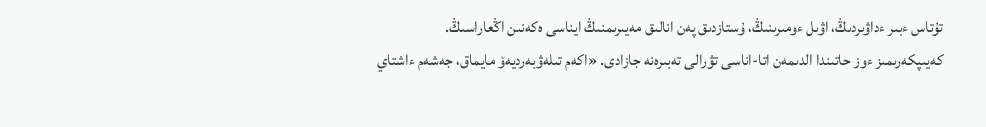تۇتاس ءبىر ءداۋىردىڭ، اۋىل ءومىرىنىڭ، ۇستازدىق پەن انالىق مەيىرىمنىڭ ايناسى ەكەنىن اڭعاراسىڭ.
كەيىپكەرىمىز ءوز حاتىندا الدىمەن اتا-اناسى تۋرالى تەبىرەنە جازادى. «اكەم تىلەۋبەرديەۆ مايماق، جەشەم ءاشتاي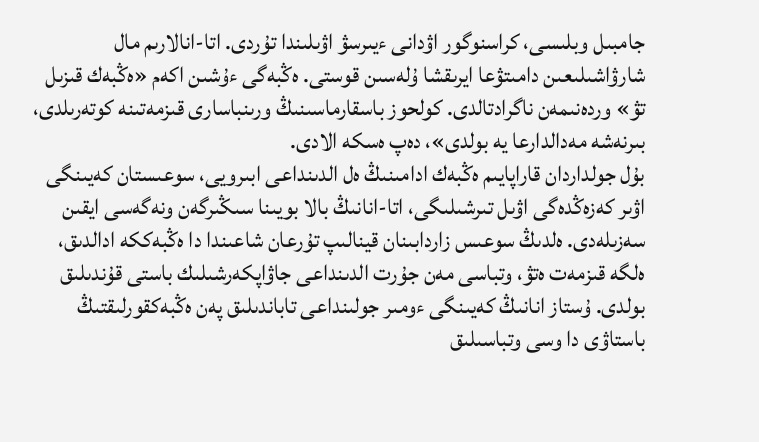جامبىل وبلىسى، كراسنوگور اۋدانى ءيىرسۋ اۋىلىندا تۇردى. اتا-انالارىم مال شارۋاشىلىعىن دامىتۋعا ايرىقشا ۇلەسىن قوستى. ەڭبەگى ءۇشىن اكەم «ەڭبەك قىزىل تۋ» وردەنىمەن ناگرادتالدى. كولحوز باسقارماسىنىڭ ورىنباسارى قىزمەتىنە كوتەرىلدى، بىرنەشە مەدالدارعا يە بولدى»، دەپ ەسكە الادى.
بۇل جولداردان قاراپايىم ەڭبەك ادامىنىڭ ەل الدىنداعى ابىرويى، سوعىستان كەيىنگى اۋىر كەزەڭدەگى اۋىل تىرشىلىگى، اتا-انانىڭ بالا بويىنا سىڭىرگەن ونەگەسى ايقىن سەزىلەدى. ەلدىڭ سوعىس زاردابىنان قينالىپ تۇرعان شاعىندا دا ەڭبەككە ادالدىق، ەلگە قىزمەت ەتۋ، وتباسى مەن جۇرت الدىنداعى جاۋاپكەرشىلىك باستى قۇندىلىق بولدى. ۇستاز انانىڭ كەيىنگى ءومىر جولىنداعى تاباندىلىق پەن ەڭبەكقورلىقتىڭ باستاۋى دا وسى وتباسىلىق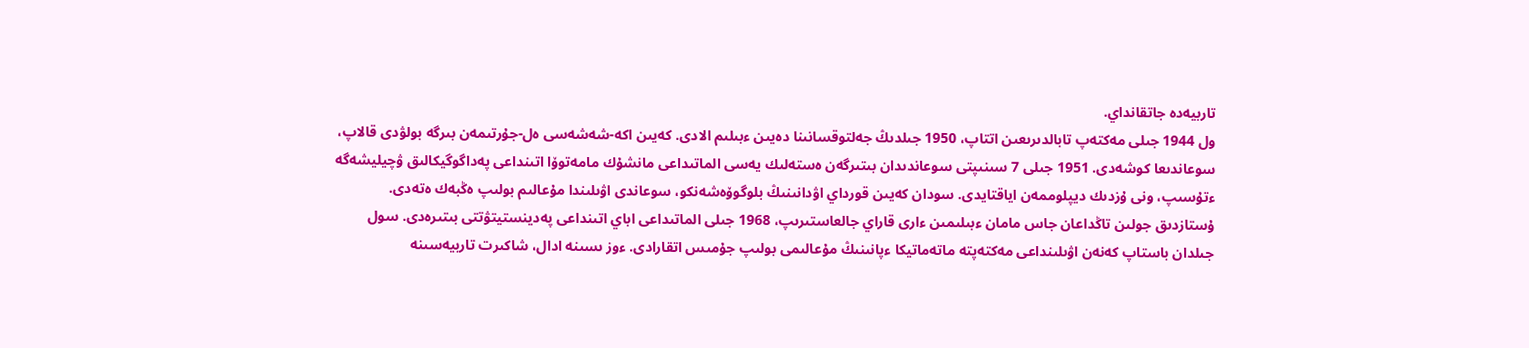تاربيەدە جاتقانداي.
ول 1944 جىلى مەكتەپ تابالدىرىعىن اتتاپ، 1950 جىلدىڭ جەلتوقسانىنا دەيىن ءبىلىم الادى. كەيىن اكە-شەشەسى ەل-جۇرتىمەن بىرگە بولۋدى قالاپ، سوعاندىعا كوشەدى. 1951 جىلى 7 سىنىپتى سوعاندىدان بىتىرگەن ەستەلىك يەسى الماتىداعى مانشۇك مامەتوۆا اتىنداعى پەداگوگيكالىق ۋچيليشەگە ءتۇسىپ، ونى ۇزدىك ديپلوممەن اياقتايدى. سودان كەيىن قورداي اۋدانىنىڭ بلوگوۆەشەنكو، سوعاندى اۋىلىندا مۇعالىم بولىپ ەڭبەك ەتەدى.
ۇستازدىق جولىن تاڭداعان جاس مامان ءبىلىمىن ءارى قاراي جالعاستىرىپ، 1968 جىلى الماتىداعى اباي اتىنداعى پەدينستيتۋتتى بىتىرەدى. سول جىلدان باستاپ كەنەن اۋىلىنداعى مەكتەپتە ماتەماتيكا ءپانىنىڭ مۇعالىمى بولىپ جۇمىس اتقارادى. ءوز ىسىنە ادال، شاكىرت تاربيەسىنە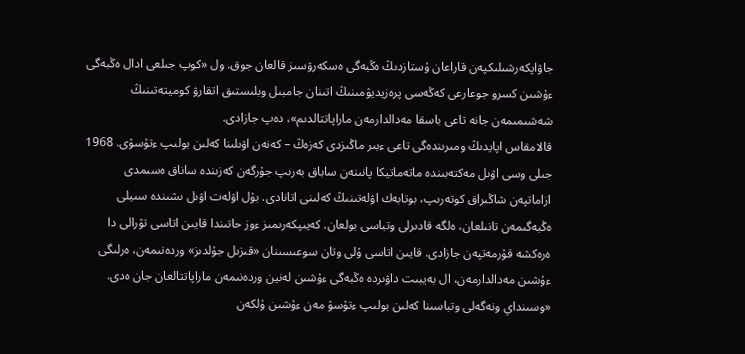جاۋاپكەرشىلىكپەن قاراعان ۇستازدىڭ ەڭبەگى ەسكەرۋسىز قالعان جوق. ول «كوپ جىلعى ادال ەڭبەگى ءۇشىن كسرو جوعارعى كەڭەسى پرەزيديۋمىنىڭ اتىنان جامبىل وبلىستىق اتقارۋ كوميتەتىنىڭ شەشىمىمەن جانە تاعى باسقا مەدالدارمەن ماراپاتتالدىم»، دەپ جازادى.
قالامقاس اپايدىڭ ومىرىندەگى تاعى ءبىر ماڭىزدى كەزەڭ – كەنەن اۋىلىنا كەلىن بولىپ ءتۇسۋى. 1968 جىلى وسى اۋىل مەكتەبىندە ماتەماتيكا پانىنەن ساباق بەرىپ جۇرگەن كەزىندە ساناق ەسىمدى ازاماتپەن شاڭىراق كوتەرىپ، بوتابەك اۋلەتىنىڭ كەلىنى اتانادى. بۇل اۋلەت اۋىل ىشىندە سىيلى ەڭبەگىمەن تانىلعان، ەلگە قادىرلى وتباسى بولعان. كەيىپكەرىمىز ءوز حاتىندا قايىن اتاسى تۋرالى دا ەرەكشە قۇرمەتپەن جازادى. قايىن اتاسى ۇلى وتان سوعىسىنان «قىزىل جۇلدىز» وردەنىمەن، ەرلىگى ءۇشىن مەدالدارمەن، ال بەيبىت داۋىردە ەڭبەگى ءۇشىن لەنين وردەنىمەن ماراپاتتالعان جان ەدى.
«وسىنداي ونەگەلى وتباسىنا كەلىن بولىپ ءتۇسۋ مەن ءۇشىن ۇلكەن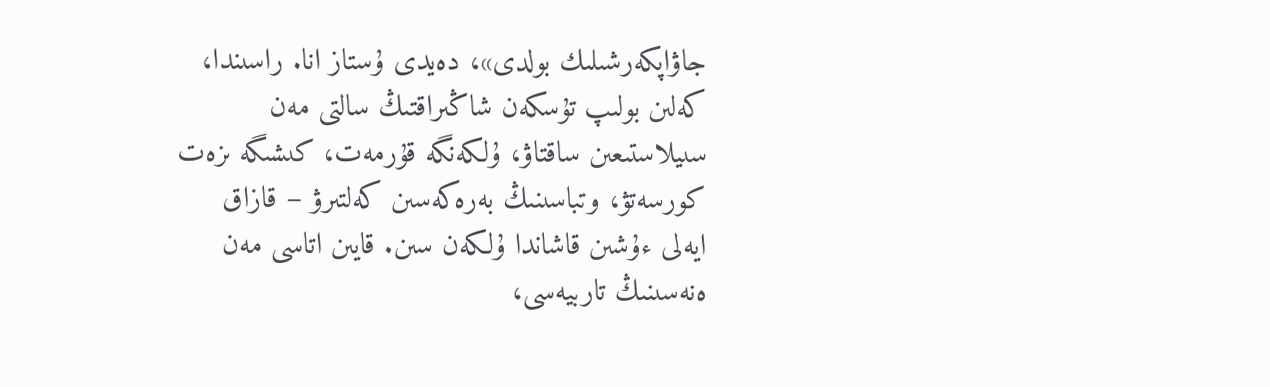جاۋاپكەرشىلىك بولدى»، دەيدى ۇستاز انا. راسىندا، كەلىن بولىپ تۇسكەن شاڭىراقتىڭ سالتى مەن سىيلاستىعىن ساقتاۋ، ۇلكەنگە قۇرمەت، كىشىگە ىزەت كورسەتۋ، وتباسىنىڭ بەرەكەسىن كەلتىرۋ – قازاق ايەلى ءۇشىن قاشاندا ۇلكەن سىن. قايىن اتاسى مەن ەنەسىنىڭ تاربيەسى،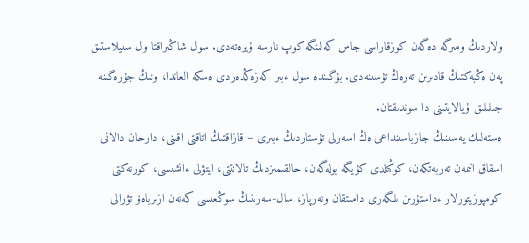ولاردىڭ ومىرگە دەگەن كوزقاراسى جاس كەلىنگە كوپ نارسە ۇيرەتەدى. سول شاڭىراقتا ول سىيلاستىق پەن ەڭبەكتىڭ قادىرىن تەرەڭ تۇسىنەدى. بۇگىندە سول ءبىر كەزەڭدەردى ەسكە العاندا، ونىڭ جۇرەگىنە جىلىلىق ۇيالايتىنى دا سوندىقتان.
ەستەلىك يەسىنىڭ جازباسىنداعى ەڭ اسەرلى تۇستاردىڭ ءبىرى – قازاقتىڭ اتاقتى اقىنى، دارحان دالانى اسقاق انىمەن تەربەتكەن، كوڭىلدى كۇيگە بولەگەن، حالقىمىزدىڭ تالانتتى، ايتۋلى ءانشىسى، كورنەكتى كومپوزيتورلار ءداستۇرىن ىلگەرى دامىتقان ونەرپاز، سال-سەرىنىڭ سوڭعىسى كەنەن ازىرباەۆ تۋرالى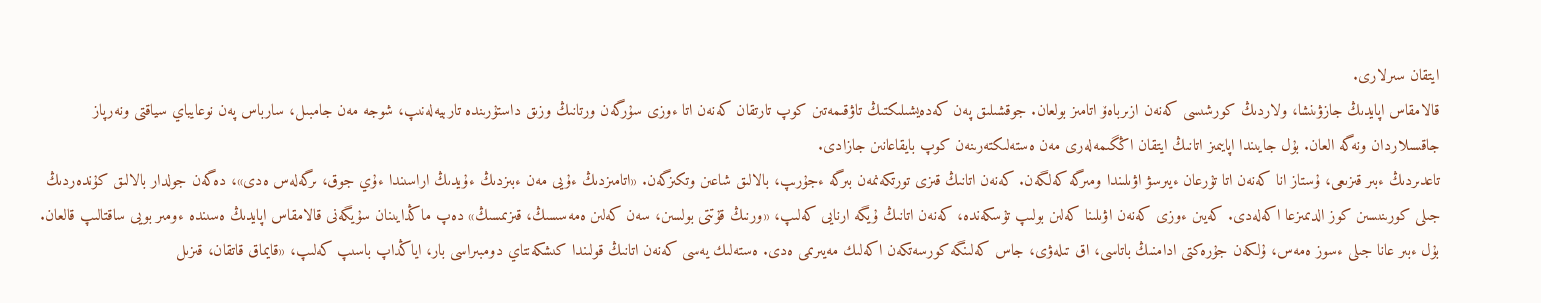ايتقان سىرلارى.
قالامقاس اپايدىڭ جازۋىنشا، ولاردىڭ كورشىسى كەنەن ازىرباەۆ اتامىز بولعان. جوقشىلىق پەن كەدەيشىلىكتىڭ تاۋقىمەتىن كوپ تارتقان كەنەن اتا ءوزى سۇرگەن ورتانىڭ وزىق داستۇرىندە تاربيەلەنىپ، شوجە مەن جامبىل، سارباس پەن نوعايباي سياقتى ونەرپاز جاقسىلاردان ونەگە العان. بۇل جايىندا اپايىمىز اتانىڭ ايتقان اڭگىمەلەرى مەن ەستەلىكتەرىنەن كوپ بايقاعانىن جازادى.
تاعدىردىڭ ءبىر قىزىعى، ۇستاز انا كەنەن اتا تۇرعان ءيىرسۋ اۋىلىندا ومىرگە كەلگەن. كەنەن اتانىڭ قىزى تورتكەنمەن بىرگە ءجۇرىپ، بالالىق شاعىن وتكىزگەن. «اتامىزدىڭ ءۇيى مەن ءبىزدىڭ ءۇيدىڭ اراسىندا ءۇي جوق، ىرگەلەس ەدى»، دەگەن جولدار بالالىق كۇندەردىڭ جىلى كورىنىسىن كوز الدىمىزعا اكەلەدى. كەيىن ءوزى كەنەن اۋىلىنا كەلىن بولىپ تۇسكەندە، كەنەن اتانىڭ ۇيگە ارنايى كەلىپ، «ورنىڭ قۇتتى بولسىن، سەن كەلىن ەمەسسىڭ، قىزىمسىڭ» دەپ ماڭدايىنان سۇيگەنى قالامقاس اپايدىڭ ەسىندە ءومىر بويى ساقتالىپ قالعان.
بۇل ءبىر عانا جىلى ءسوز ەمەس، ۇلكەن جۇرەكتى ادامنىڭ باتاسى، اق تىلەۋى، جاس كەلىنگە كورسەتكەن اكەلىك مەيىرىمى ەدى. ەستەلىك يەسى كەنەن اتانىڭ قولىندا كىشكەنتاي دومبىراسى بار، اياڭداپ باسىپ كەلىپ، «قايماق قاتقان، قىزىل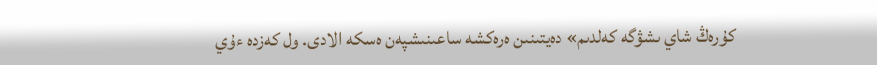كۇرەڭ شاي ىشۋگە كەلدىم» دەيتىنىن ەرەكشە ساعىنىشپەن ەسكە الادى. ول كەزدە ءۇي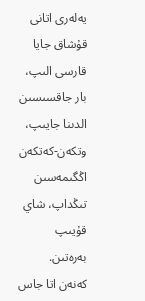يەلەرى اتانى قۇشاق جايا قارسى الىپ، بار جاقسىسىن الدىنا جايىپ، وتكەن-كەتكەن اڭگىمەسىن تىڭداپ، شاي قۇيىپ بەرەتىن.
كەنەن اتا جاس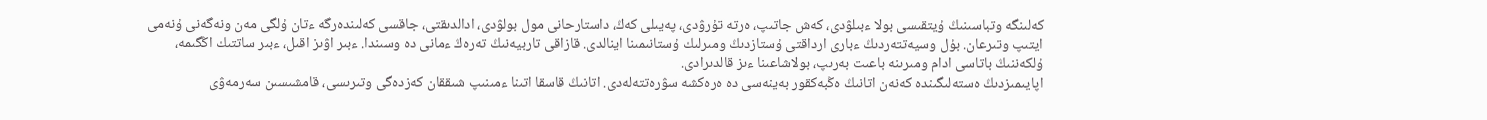كەلىنگە وتباسىنىڭ ۇيتقىسى بولا ءبىلۋدى، كەش جاتىپ، ەرتە تۇرۋدى، پەيىلى كەڭ، داستارحانى مول بولۋدى، ادالدىقتى، جاقسى كەلىندەرگە ءتان ۇلگى مەن ونەگەنى ۇنەمى ايتىپ وتىرعان. بۇل وسيەتتەردىڭ ءبارى ارداقتى ۇستازدىڭ ومىرلىك ۇستانىمىنا اينالدى. قازاقى تاربيەنىڭ تەرەڭ ءمانى دە وسىندا. ءبىر اۋىز اقىل، ءبىر ساتتىك اڭگىمە، ۇلكەننىڭ باتاسى ادام ومىرىنە باعىت بەرىپ، بولاشاعىنا ءىز قالدىرادى.
اپايىمىزدىڭ ەستەلىگىندە كەنەن اتانىڭ ەڭبەكقور بەينەسى دە ەرەكشە سۋرەتتەلەدى. اتانىڭ قاسقا اتىنا ءمىنىپ شىققان كەزدەگى وتىرىسى، قامشىسىن سەرمەۋى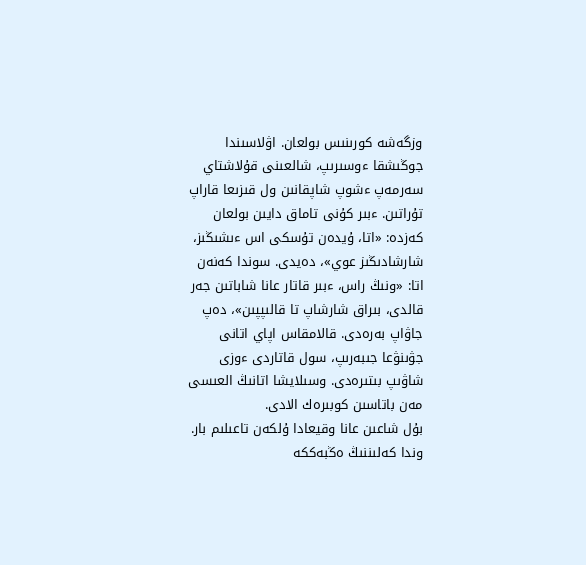وزگەشە كورىنىس بولعان. اۋلاسىندا جوڭىشقا ءوسىرىپ، شالعىنى قۇلاشتاي سەرمەپ ءشوپ شاپقانىن ول قىزىعا قاراپ تۇراتىن. ءبىر كۇنى تاماق دايىن بولعان كەزدە: «اتا، ۇيدەن تۇسكى اس ءىشىڭىز، شارشادىڭىز عوي»، دەيدى. سوندا كەنەن اتا: «ونىڭ راس، ءبىر قاتار عانا شاباتىن جەر قالدى، بىراق شارشاپ تا قالىپپىن»، دەپ جاۋاپ بەرەدى. قالامقاس اپاي اتانى جۋىنۋعا جىبەرىپ، سول قاتاردى ءوزى شاۋىپ بىتىرەدى. وسىلايشا اتانىڭ العىسى مەن باتاسىن كوبىرەك الادى.
بۇل شاعىن عانا وقيعادا ۇلكەن تاعىلىم بار. وندا كەلىننىڭ ەڭبەككە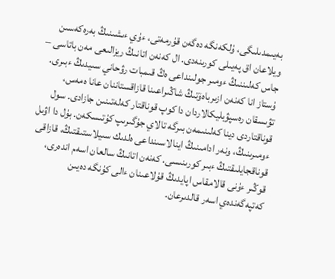بەيىمدىلىگى، ۇلكەنگە دەگەن قۇرمەتى، ءۇي ءىشىنىڭ بەرەكەسىن ويلاعان اق پەيىلى كورىنەدى. ال كەنەن اتانىڭ ريزالىعى مەن باتاسى – جاس كەلىننىڭ ءومىر جولىنداعى ەڭ قىمبات رۋحاني سىيدىڭ ءبىرى.
ۇستاز انا كەنەن ازىرباەۆتىڭ شاڭىراعىنا قازاقستاننان عانا ەمەس، تۋىسقان رەسپۋبليكالاردان دا كوپ قوناقتار كەلەتىنىن جازادى. سول قوناقتاردى دينا كەلىنىمەن بىرگە تالاي جۇگىرىپ كۇتىسكەن. بۇل دا اۋىل ءومىرىنىڭ، ونەر ادامىنىڭ اينالاسىنداعى ەلدىك سىيلاستىقتىڭ، قازاقى قوناقجايلىقتىڭ ءبىر كورىنىسى. كەنەن اتانىڭ سالعان اسەم اندەرى، قوڭىر ءۇنى قالامقاس اپايدىڭ قۇلاعىنان ءالى كۇنگە دەيىن كەتپەگەندەي اسەر قالدىرعان.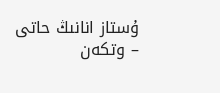ۇستاز انانىڭ حاتى – وتكەن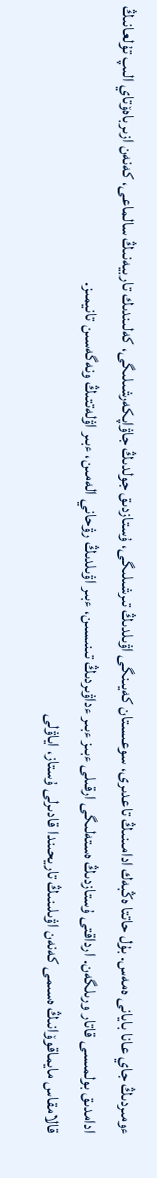ءومىردىڭ جاي عانا بايانى ەمەس. بۇل حاتتا ەڭبەك ادامىنىڭ تاعدىرى، سوعىستان كەيىنگى اۋىلدىڭ تىرشىلىگى، ۇستازدىق جولدىڭ جاۋاپكەرشىلىگى، كەلىندىك تاربيەنىڭ سالماعى، كەنەن ازىرباەۆتاي الىپ تۇلعانىڭ ادامدىق بولمىسى قاتار ورىلگەن. ارداقتى ۇستازدىڭ ەستەلىگى ارقىلى ءبىز ءبىر ءداۋىردىڭ تىنىسىن، ءبىر اۋىلدىڭ رۋحاني الەمىن، ءبىر اۋلەتتىڭ ونەگەسىن تانيمىز.
قالامقاس مايماقوۆانىڭ ەسىمى كەنەن اۋىلىنىڭ تاريحىندا قادىرلى ۇستاز، اياۋلى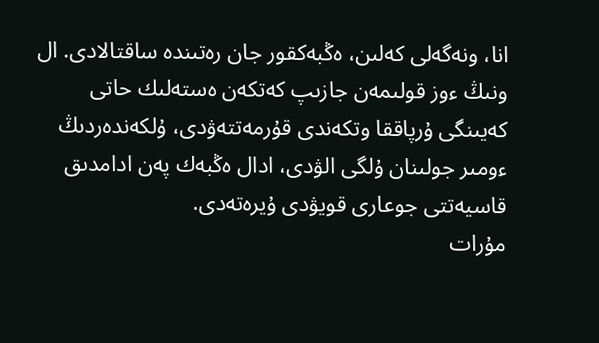انا، ونەگەلى كەلىن، ەڭبەكقور جان رەتىندە ساقتالادى. ال ونىڭ ءوز قولىمەن جازىپ كەتكەن ەستەلىك حاتى كەيىنگى ۇرپاققا وتكەندى قۇرمەتتەۋدى، ۇلكەندەردىڭ ءومىر جولىنان ۇلگى الۋدى، ادال ەڭبەك پەن ادامدىق قاسيەتتى جوعارى قويۋدى ۇيرەتەدى.
مۇرات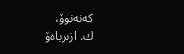كەنەنوۆ،
ك. ازىرباەۆ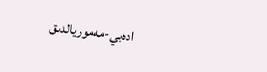ادەبي-مەموريالدىق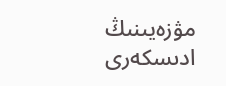مۋزەيىنىڭ ادىسكەرى